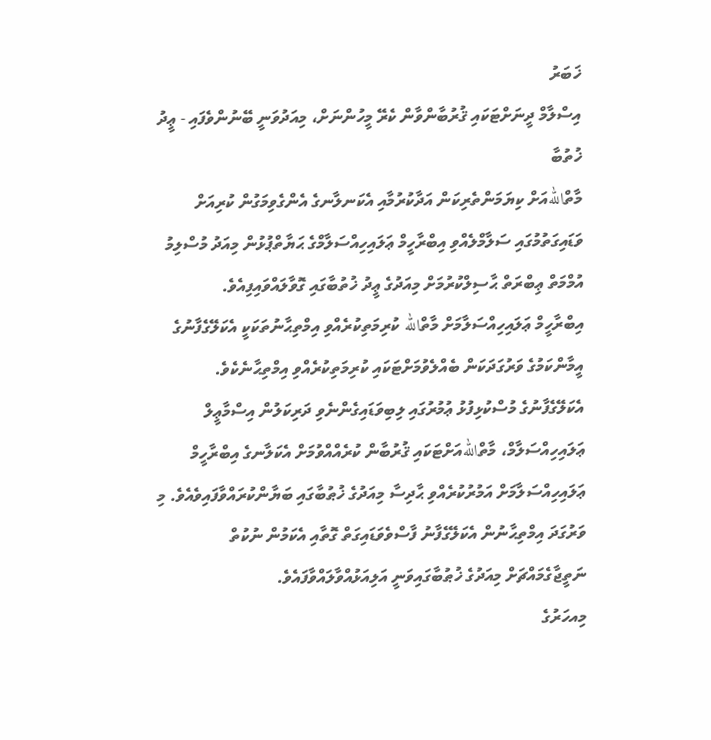ޚަބަރު
އިސްލާމް ދީނަށްޓަކައި ޤުރުބާންވާން ކެރޭ މީހުންނަށް، މިއަދުވަނީ ބޭނުންވެފައި - ޢީދު ޚުތުބާ
މާތްاللهއަށް ކިޔަމަންތެރިކަން އަދާކުރުމާއި އެކަނލާނގެ އެންގެވިމަގުން ކުރިއަށް ވަޑައިގަތުމުގައި ސަލާމްލެއްވި އިބްރާހީމް ޢަލައިހިއްސަލާމްގެ ޙަޔާތްޕުޅުން މިއަދު މުސްލިމު އުމްމަތް ޢިބްރަތް ޙާސިލްކުރުމަށް މިއަދުގެ ޢީދު ޚުތުބާގައި ގޮވާލައްވައިފިއެވެ.
އިބްރާހީމް ޢަލައިހިއްސަލާމަށް މާތްالله ކުރިމަތިކުރެއްވި އިމްތިޙާނުތަކަކީ އެކަލޭގެފާނުގެ އީމާންކަމުގެ ވަރުގަދަކަން ބެއްލެވުމަށްޓަކައި ކުރިމަތިކުރެއްވި އިމްތިޙާނެކެވެ. އެކަލޭގެފާނުގެ މުސްކުޅިފުޅު ޢުމުރުގައި ލިބިވަޑައިގެންނެވި ދަރިކަލުން އިސްމާޢީލް ޢަލައިހިއްސަލާމް، މާތްاللهއަށްޓަކައި ޤުރުބާން ކުރެއްއްވުމަށް އެކަލާނގެ އިބްރާހީމް ޢަލައިހިއްސަލާމަށް އަމުރުކުރެއްވި ޙާދިސާ މިއަދުގެ ޚުޠުބާގައި ބަޔާންކުރައްވާފައިވެއެވެ. މި ވަރުގަދަ އިމްތިޙާނުން އެކަލޭގެފާނު ފާސްވެވަޑައިގަތް ގޮތާއި އެކަމުން ނުކުތް ނަތީޖާގެމައްޗަށް މިއަދުގެ ޚުޠުބާގައިވަނީ އަލިއަޅުއްވާލައްވާފައެވެ.
މިއހަރުގެ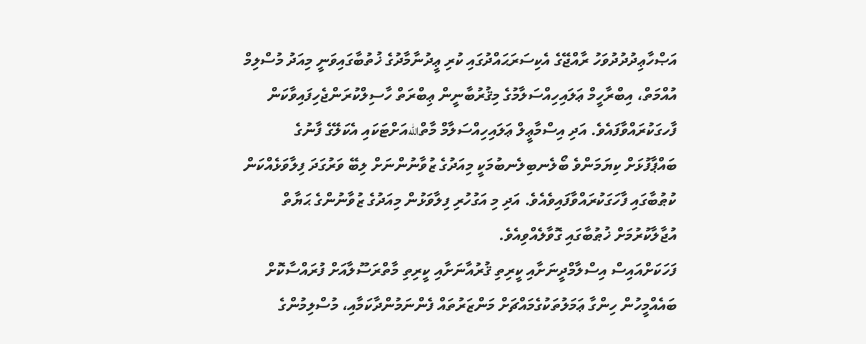އަޞްހާޢިދުދުދުވަހު ރާއްޖޭގެ އެކިސަރަޙައްދުގައި ކުރި ޢީދުނާމާދުގެ ޚުތުބާގައިވަނީ މިއަދު މުސްލިމް އުއްމަތް، އިބްރާހީމް ޢަލައިހިއްސަލާމުގެ މިޤުރުބާނީން ޢިބްރަތް ހާސިލްކުރަންޖެހިފައިވާކަން ފާހގަކުރައްވާފައެވެ. އަދި އިސްމާޢީލް ޢަލައިހިއްސަލާމް މާތްاللهއަށްޓަކައި އެކަލޭގެ ފާނުގެ ބައްޕާފުޅަށް ކިޔަމަންވެ ބޯލެނބިލެނބުމަކީ މިއަދުގެ ޒުވާނުންނަށް ލިބޭ ވަރުގަދަ ފިލާވަޅެއްކަން ކުޠުބާގައި ފާހަގަކުރައްވާފައިވެއެވެ. އަދި މި އަގުހުރި ފިލާވަޅުން މިއަދުގެ ޒުވާނުންގެ ޙަޔާތް އުޖާލާކުރުމަށް ޚުޠުބާގައި ގޮވާލެއްވިއެވެ.
ފަހަކަށްއައިސް އިސްލާމްދީނަށާއި ކީރިތި ޤުރުއާނަށާއި ކީރިތި މާތްރަސޫލާއަށް ފުރައްސާކޮށް ބައެއްމީހުން ހިންގާ ޢަމަލުތަކުގެމައްޗަށް މަންޒަރުތައް ފެންނަމުންދާކަމާއި، މުސްލިމުންގެ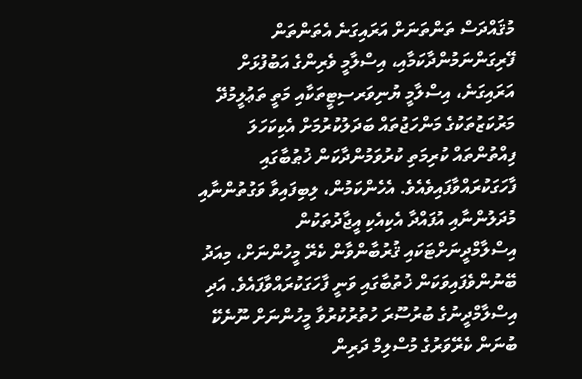މުޤައްދަސް ތަންތަނަށް އަރައިގަނެ އެތަންތަން ފޭރިގަންނަމުންދާކަމާއި، އިސްލާމީ ވެރިންގެ އަބުފުޅަށް އަރައިގަނެ، އިސްލާމީ ޔުނިވަރސިޓީތަކާއި މަތީ ތަޢުލީމުދޭ މަރުކަޒުތަކުގެ މަންހަޖުތައް ބަދަލުކުރުމަށް އެކިކަހަލަ ފިއްތުންތައް ކުރިމަތި ކުރުވަމުންދާކަން ޚުޠުބާގައި ފާހަގަކުރައްވާފައިވެއެވެ. އެހެންކަމުން، ލިބިފައިވާ ވަގުތުންނާއި މުދަލުންނާއި އުފައްދާ އެކިއެކި އީޖާދުތަކުން އިސްލާމްދީނަށްޓަކައި ޤުރުބާންވާން ކެރޭ މީހުންނަށް، މިއަދު ބޭނުންވެފައިވަކަން ޚުތުބާގައި ވަނީ ފާހަގަކުރައްވާފައެވެ. އަދި އިސްލާމްދީނުގެ ބުރުސޫރަ ހުތުރުކުރުވާ މީހުންނަށް ނޫނެކޭ ބުނަން ކެރޭވަރުގެ މުސްލިމް ދަރިން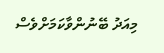މިއަދު ބޭނުންވާކަމަށްވެސް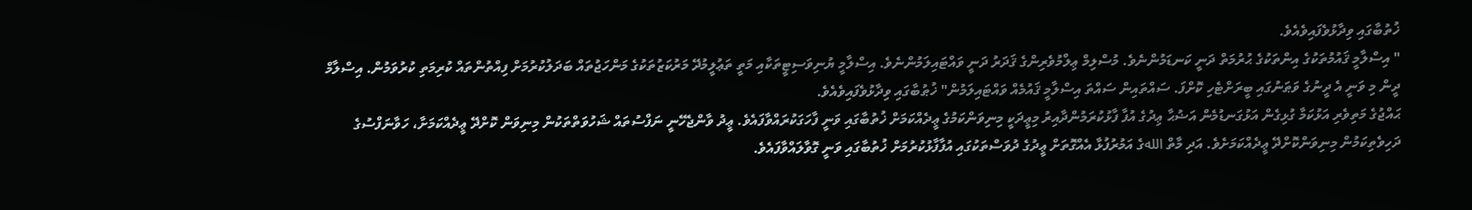ޚުތުބާގައި ވިދާޅުވެފައިވެއެވެ.
" އިސްލާމީ ޤައުމުތަކުގެ އިންތަކުގެ ޙުރުމަތް ދަނީ ކަނޑަމުންނެވެ. މުސްލިމް ޢިލްމުވެރިންގެ ޤަދަރު ދަނީ ވައްޓައިލަމުންނެވެ. އިސްލާމީ ޔުނިވަސިޓީތަކާއި މަތީ ތަޢުލީމުދޭ މަރުކަޒުތަކުގެ މަންހަޖުތައް ބަދަލުކުރުމަށް ފިއްތުންތައް ކުރިމަތި ކުރުވަމުން. އިސްލާމް ދީން މި ވަނީ އެ ދީނުގެ ވަޠަނުގައި ބީރަށްޓެހި ކޮށްފަ. ސައްތައިން ސައްތަ އިސްލާމީ ޤައުމެއް ވައްޓައިލަމުން" ޚުޠުބާގައި ވިދާޅުވެފައިވެއެވެ.
ޙައްޖުގެ މަތިވެރި އަޅުކަމާ ގުޅިގެން އަޅުގަނޑުމެން އަޟުޙާ ޢިދުގެ އުފާ ފާޅުކުރަމުންދާއިރު މިޢީދަކީ މިނިވަންކަމުގެ ޢީދެއްކަމަށް ޚުތުބާގައި ވަނީ ފާހަގަކުރައްވާފައެވެ. ޢީދު ވާންޖެހޭނީ ނަފްސުތައް ޝަހުވަތްތަކުން މިނިވަން ކޮށްދޭ ޢީދެއްކަމަށާ، ހަވާނަފްސުގެ ދަހިވެތިކަމުން މިނިވަންކޮށްދޭ ޢީދެއްކަމަށެވެ. އަދި މާތް اللهގެ އަމުރުފުޅާ އެއްގޮތަށް ޢީދުގެ ދުވަސްތަކުގައި އުފާފާޅުކުރުމަށް ޚުތުބާގައި ވަނީ ގޮވާލައްވާފައެވެ.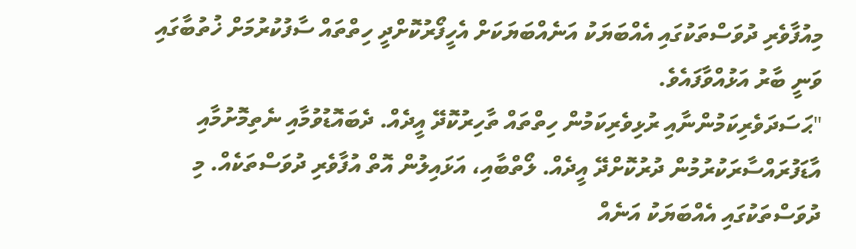މިއުފާވެރި ދުވަސްތަކުގައި އެއްބަޔަކު އަނެއްބަޔަކަށް އެހީފޯރުކޮށްދީ ހިތްތައް ސާފުކުރުމަށް ޚުތުބާގައި ވަނީ ބާރު އަޅުއްވާފައެވެ.
"ޙަސަދަވެރިކަމުންނާއި ރުޅިވެރިކަމުން ހިތްތައް ތާހިރުކޮދޭ އީދެއް. ދެބައޮޑުވުމާއި ނެތިމޮށުމާއި އާޑަފުރައްސާރަކުރުމުން ދުރުކޮށްދޭ އީދެއް. ލޯތްބާއި، އަޅައިލުން އޮތް އުފާވެރި ދުވަސްތަކެއް. މި ދުވަސްތަކުގައި އެއްބަޔަކު އަނެއް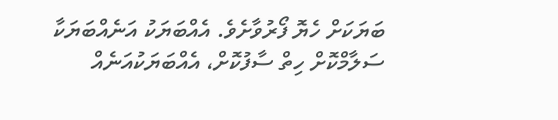ބަޔަކަށް ހެޔޮ ފޯރުވާށެވެ. އެއްބަޔަކު އަނެއްބަޔަކާ ސަލާމްކޮށް ހިތް ސާފުކޮށް، އެއްބަޔަކުއަނެއް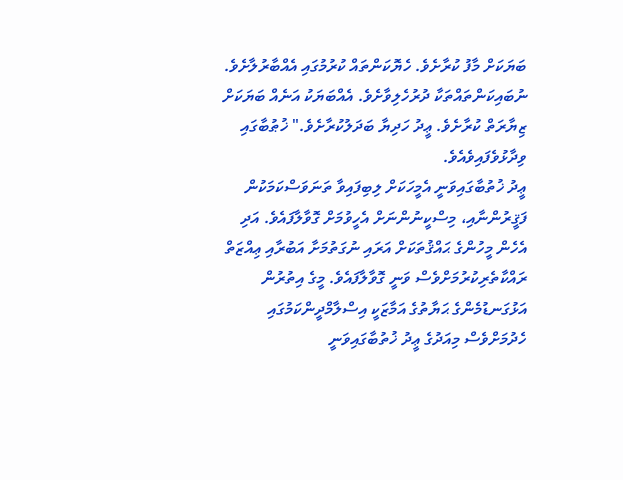ބަޔަކަށް މާފު ކުރާށެވެ. ހެޔޮކަންތައް ކުރުމުގައި އެއްބާރުލާށެވެ. ނުބައިކަންތައްތަކާ ދުރުހެލިވާށެވެ. އެއްބަޔަކު އަނެއް ބަޔަކަށް ޒިޔާރަތް ކުރާށެވެ. ޢީދު ހަދިޔާ ބަދަލުކުރާށެވެ." ޚުޠުބާގައި ވިދާޅުވެފައިވެއެވެ.
ޢީދު ޚުތުބާގައިވަނީ އެމީހަކަށް ލިބިފައިވާ ތަނަވަސްކަމަކުން ފަޤީރުންނާއި، މިސްކީނުންނަށް އެހީވުމަށް ގޮވާލާފައެވެ. އަދި އެހެން މީހުންގެ ޙައްޤުތަކަށް އަރައި ނުގަތުމަށާ އަބުރާއި ޢިއްޒަތް ރައްކާތެރިކުރުމަށްވެސް ވަނީ ގޮވާލާފައެވެ. މީގެ އިތުރުން އަޅުގަނޑުމެންގެ ޙަޔާތުގެ އަމާޒަކީ އިސްލާމްދީންކަމުގައި ހެދުމަށްވެސް މިއަދުގެ ޢީދު ޚުތުބާގައިވަނީ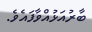ބާރުއަޅުއްވާފައެވެ.